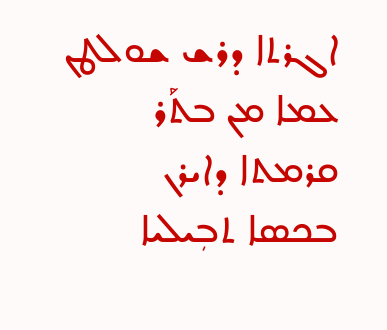ܐܓܪܬܐ ܕܪܫ ܫܘܠܛܢ ܥܡܐ ܡܢ ܒܬܰܪ ܩܪܡܬܐ ܕܐܝܪܢ ܒܟܣܐ ܬܒܼܝܠܝܐ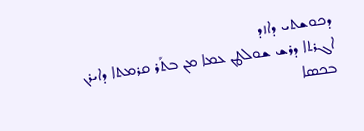ܕܟܘܫܬܝ ܕܐܙܕ
ܐܓܪܬܐ ܕܪܫ ܫܘܠܛܢ ܥܡܐ ܡܢ ܒܬܰܪ ܩܪܡܬܐ ܕܐܝܪܢ ܒܟܣܐ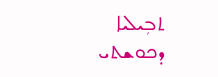ܬܒܼܝܠܝܐ ܕܟܘܫܬܝ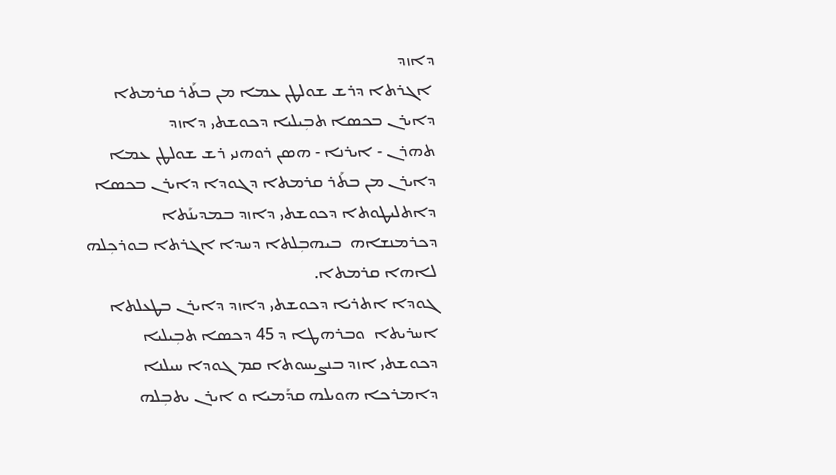ܕܐܙܕ
 ܐܓܪܬܐ ܕܪܫ ܫܘܠܛܢ ܥܡܐ ܡܢ ܒܬܰܪ ܩܪܡܬܐ ܕܐܝܪܢ ܒܟܣܐ ܬܒܼܝܠܝܐ ܕܟܘܫܬܝ ܕܐܙܕ
ܬܗܪܢ - ܐܝܪܢܐ - ܗܣܢ ܪܘܗܢܝ ܪܫ ܫܘܠܛܢ ܥܡܐ ܕܐܝܪܢ ܡܢ ܒܬܰܪ ܩܪܡܬܐ ܕܓܘܕܐ ܕܐܝܪܢ ܒܟܣܐ ܕܐܬܠܝܛܘܬܐ ܕܟܘܫܬܝ ܕܐܙܕ ܒܡܕܝܢܰܬܐ ܕܟܪܡܢܫܐܗ  ܒܝܗܒܼܠܬܐ ܕܚܕܐ ܐܓܪܬܐ ܒܘܪܟܼܠܗ ܠܐܗܐ ܩܪܡܬܐ.
ܓܘܕܐ ܐܬܪܝܐ ܕܟܘܫܬܝ ܕܐܙܕ ܕܐܝܪܢ ܒܛܥܠܬܐ ܐܚܪܝܬܐ  ܘܒܪܗܛܐ ܕ 45 ܕܟܣܐ ܬܒܼܝܠܝܐ ܕܟܘܫܬܝ ܐܙܕ ܒܢܨܝܚܘܬܐ ܩܡ ܓܘܕܐ ܚܝܠܢܐ ܕܐܡܪܟܐ ܗܘܝܠܗ ܩܕܰܡܝܐ ܘ ܐܝܪܢ ܝܬܒܼܠܗ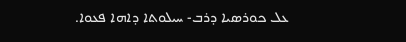ܥܠ ܟܘܪܣܝܐ ܕܪܒ- ܚܝܠܘܬܐ ܕܐܗܐ ܦܥܘܐ.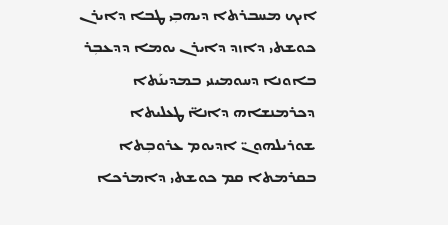ܐܝܟ ܡܚܒܪܬܐ ܕܝܗܒܼܝ ܛܒܐ ܕܐܝܪܢ ܟܘܫܬܝ ܕܐܙܕ ܕܐܝܪܢ ܝܘܡܐ ܕܕܥܒܼܪ ܒܐܘܢܐ ܕܚܘܡܝܢܝ ܒܡܕܝܢܰܬܐ ܕܟܪܡܢܫܐܗ ܕܐܢܐ̈ ܛܥܠܝܬܐ ܫܘܪܝܠܗܘܢ̈ ܐܕܝܘܡ ܥܪܘܒܼܬܐ ܒܩܪܡܬܐ ܩܡ ܟܘܫܬܝ ܕܐܡܪܟܐ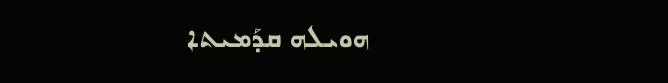ܗܘܝܠܗ ܩܕܰܡܝܬܐ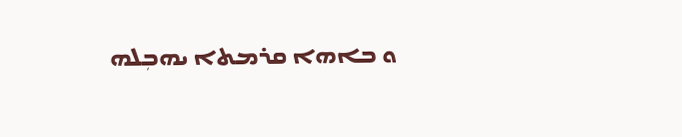ܘ ܒܐܗܐ ܩܪܡܬܐ ܝܗܒܼܠܗ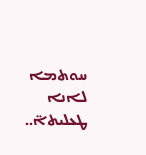ܚܘܬܡܐ ܠܐܢܐ ܛܥܠܝܬܐ̈..